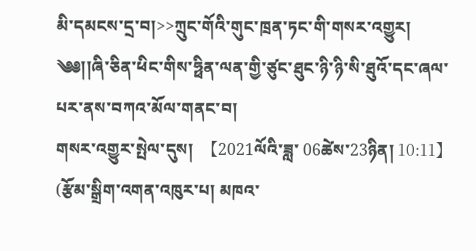མི་དམངས་དྲ་བ།>>ཀྲུང་གོའི་གུང་ཁྲན་ཏང་གི་གསར་འགྱུར།
༄༅།།ཞི་ཅིན་ཕིང་གིས་ཧྥིན་ལན་གྱི་ཙུང་ཐུང་ཉི་ཉི་སི་ཐུའོ་དང་ཞལ་པར་ནས་བཀའ་མོལ་གནང་བ།
གསར་འགྱུར་སྤེལ་དུས།  【2021ལོའི་ཟླ་ 06ཚེས་23ཉིན། 10:11】   (རྩོམ་སྒྲིག་འགན་འཁུར་པ། མཁའ་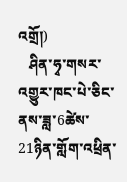འགྲོ།)
   ཤིན་ཧྭ་གསར་འགྱུར་ཁང་པེ་ཅིང་ནས་ཟླ་6ཚེས་21ཉིན་གློག་འཕྲིན་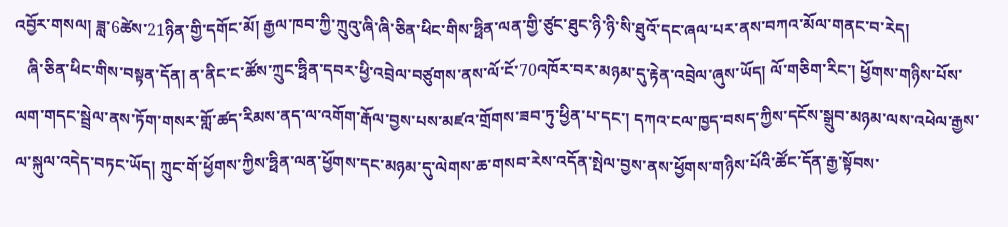འབྱོར་གསལ། ཟླ་6ཚེས་21ཉིན་གྱི་དགོང་མོ། རྒྱལ་ཁབ་ཀྱི་ཀྲུའུ་ཞི་ཞི་ཅིན་ཕིང་གིས་ཧྥིན་ལན་གྱི་ཙུང་ཐུང་ཉི་ཉི་སི་ཐུའོ་དང་ཞལ་པར་ནས་བཀའ་མོལ་གནང་བ་རེད།
   ཞི་ཅིན་ཕིང་གིས་བསྟན་དོན། ན་ནིང་ང་ཚོས་ཀྲུང་ཧྥིན་དབར་ཕྱི་འབྲེལ་བཙུགས་ནས་ལོ་ངོ་70འཁོར་བར་མཉམ་དུ་རྟེན་འབྲེལ་ཞུས་ཡོད། ལོ་གཅིག་རིང་། ཕྱོགས་གཉིས་པོས་ལག་གདང་སྦྲེལ་ནས་ཏོག་གསར་གློ་ཚད་རིམས་ནད་ལ་འགོག་རྒོལ་བྱས་པས་མཛའ་གྲོགས་ཟབ་ཏུ་ཕྱིན་པ་དང་། དཀའ་ངལ་ཁྱད་བསད་ཀྱིས་དངོས་སྒྲུབ་མཉམ་ལས་འཕེལ་རྒྱས་ལ་སྐུལ་འདེད་བཏང་ཡོད། ཀྲུང་གོ་ཕྱོགས་ཀྱིས་ཧྥིན་ལན་ཕྱོགས་དང་མཉམ་དུ་ལེགས་ཆ་གསབ་རེས་འདོན་སྤེལ་བྱས་ནས་ཕྱོགས་གཉིས་པོའི་ཚོང་དོན་རྒྱ་སྟོབས་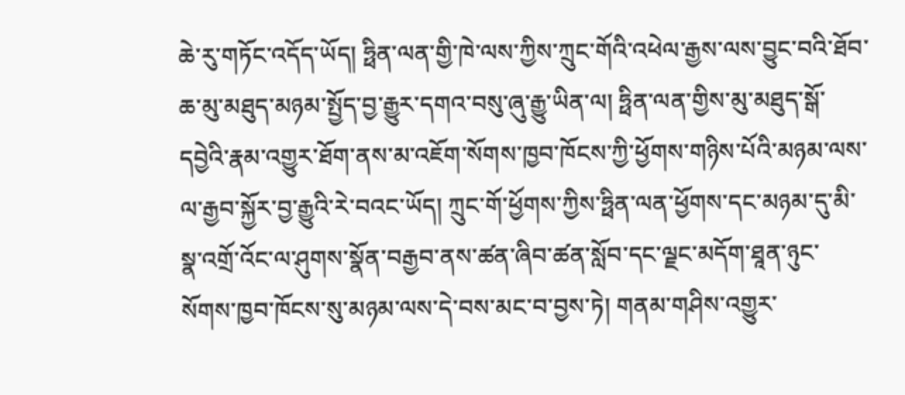ཆེ་རུ་གཏོང་འདོད་ཡོད། ཧྥིན་ལན་གྱི་ཁེ་ལས་ཀྱིས་ཀྲུང་གོའི་འཕེལ་རྒྱས་ལས་བྱུང་བའི་ཐོབ་ཆ་མུ་མཐུད་མཉམ་སྤྱོད་བྱ་རྒྱུར་དགའ་བསུ་ཞུ་རྒྱུ་ཡིན་ལ། ཧྥིན་ལན་གྱིས་མུ་མཐུད་སྒོ་དབྱེའི་རྣམ་འགྱུར་ཐོག་ནས་མ་འཇོག་སོགས་ཁྱབ་ཁོངས་ཀྱི་ཕྱོགས་གཉིས་པོའི་མཉམ་ལས་ལ་རྒྱབ་སྐྱོར་བྱ་རྒྱུའི་རེ་བའང་ཡོད། ཀྲུང་གོ་ཕྱོགས་ཀྱིས་ཧྥིན་ལན་ཕྱོགས་དང་མཉམ་དུ་མི་སྣ་འགྲོ་འོང་ལ་ཤུགས་སྣོན་བརྒྱབ་ནས་ཚན་ཞིབ་ཚན་སློབ་དང་ལྗང་མདོག་ཐཱན་ཉུང་སོགས་ཁྱབ་ཁོངས་སུ་མཉམ་ལས་དེ་བས་མང་བ་བྱས་ཏེ། གནམ་གཤིས་འགྱུར་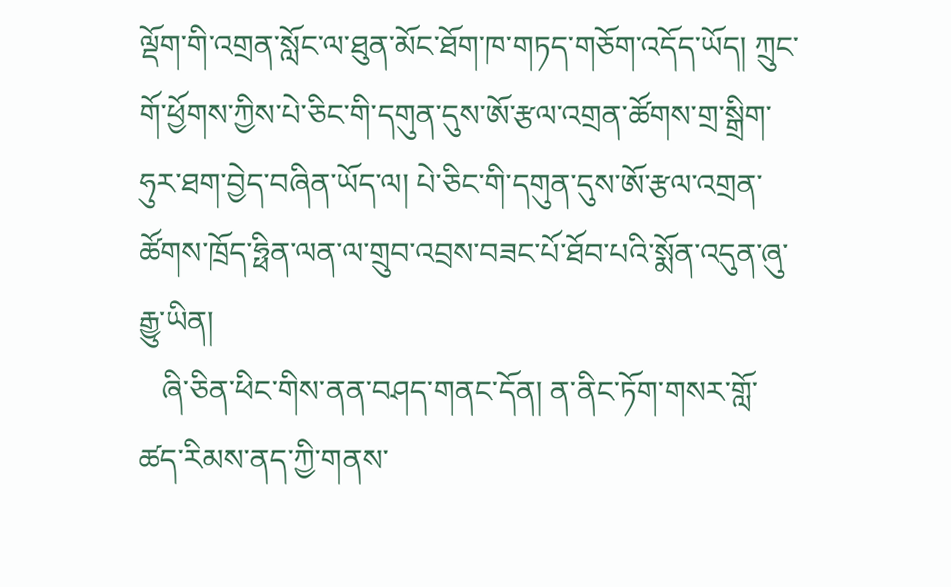ལྡོག་གི་འགྲན་སློང་ལ་ཐུན་མོང་ཐོག་ཁ་གཏད་གཅོག་འདོད་ཡོད། ཀྲུང་གོ་ཕྱོགས་ཀྱིས་པེ་ཅིང་གི་དགུན་དུས་ཨོ་རྩལ་འགྲན་ཚོགས་གྲ་སྒྲིག་ཧུར་ཐག་བྱེད་བཞིན་ཡོད་ལ། པེ་ཅིང་གི་དགུན་དུས་ཨོ་རྩལ་འགྲན་ཚོགས་ཁྲོད་ཧྥིན་ལན་ལ་གྲུབ་འབྲས་བཟང་པོ་ཐོབ་པའི་སྨོན་འདུན་ཞུ་རྒྱུ་ཡིན།
   ཞི་ཅིན་ཕིང་གིས་ནན་བཤད་གནང་དོན། ན་ནིང་ཏོག་གསར་གློ་ཚད་རིམས་ནད་ཀྱི་གནས་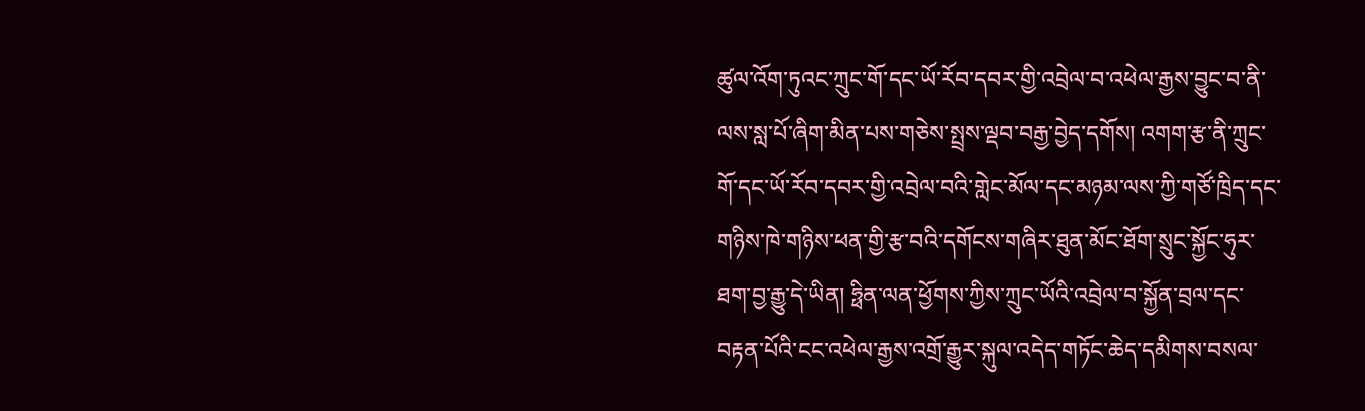ཚུལ་འོག་ཏུའང་ཀྲུང་གོ་དང་ཡོ་རོབ་དབར་གྱི་འབྲེལ་བ་འཕེལ་རྒྱས་བྱུང་བ་ནི་ལས་སླ་པོ་ཞིག་མིན་པས་གཅེས་སྤྲས་ལྡབ་བརྒྱ་བྱེད་དགོས། འགག་རྩ་ནི་ཀྲུང་གོ་དང་ཡོ་རོབ་དབར་གྱི་འབྲེལ་བའི་གླེང་མོལ་དང་མཉམ་ལས་ཀྱི་གཙོ་ཁྲིད་དང་གཉིས་ཁེ་གཉིས་ཕན་གྱི་རྩ་བའི་དགོངས་གཞིར་ཐུན་མོང་ཐོག་སྲུང་སྐྱོང་ཧུར་ཐག་བྱ་རྒྱུ་དེ་ཡིན། ཧྥིན་ལན་ཕྱོགས་ཀྱིས་ཀྲུང་ཡོའི་འབྲེལ་བ་སྐྱོན་བྲལ་དང་བརྟན་པོའི་ངང་འཕེལ་རྒྱས་འགྲོ་རྒྱུར་སྐུལ་འདེད་གཏོང་ཆེད་དམིགས་བསལ་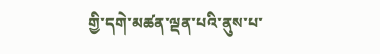གྱི་དགེ་མཚན་ལྡན་པའི་ནུས་པ་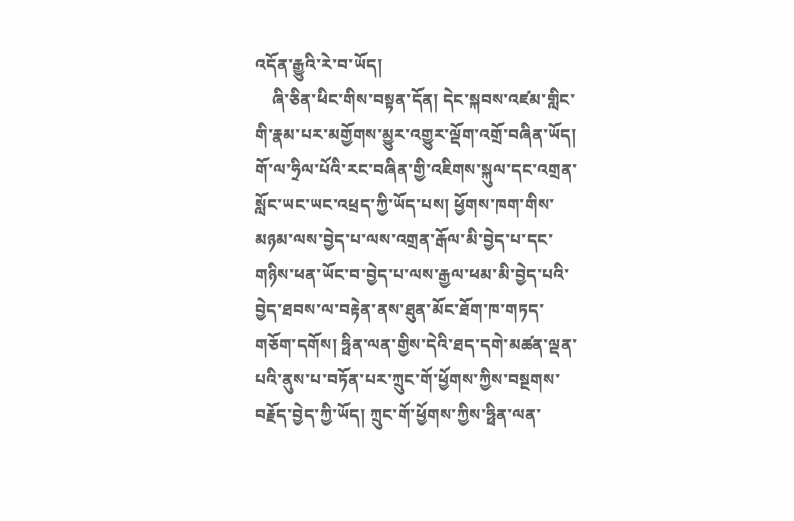འདོན་རྒྱུའི་རེ་བ་ཡོད།
    ཞི་ཅིན་ཕིང་གིས་བསྟན་དོན། དེང་སྐབས་འཛམ་གླིང་གི་རྣམ་པར་མགྱོགས་མྱུར་འགྱུར་ལྡོག་འགྲོ་བཞིན་ཡོད། གོ་ལ་ཧྲིལ་པོའི་རང་བཞིན་གྱི་འཇིགས་སྐུལ་དང་འགྲན་སློང་ཡང་ཡང་འཕྲད་ཀྱི་ཡོད་པས། ཕྱོགས་ཁག་གིས་མཉམ་ལས་བྱེད་པ་ལས་འགྲན་རྒོལ་མི་བྱེད་པ་དང་གཉིས་ཕན་ཡོང་བ་བྱེད་པ་ལས་རྒྱལ་ཕམ་མི་བྱེད་པའི་བྱེད་ཐབས་ལ་བརྟེན་ནས་ཐུན་མོང་ཐོག་ཁ་གཏད་གཅོག་དགོས། ཧྥིན་ལན་གྱིས་དེའི་ཐད་དགེ་མཚན་ལྡན་པའི་ནུས་པ་བཏོན་པར་ཀྲུང་གོ་ཕྱོགས་ཀྱིས་བསྔགས་བརྗོད་བྱེད་ཀྱི་ཡོད། ཀྲུང་གོ་ཕྱོགས་ཀྱིས་ཧྥིན་ལན་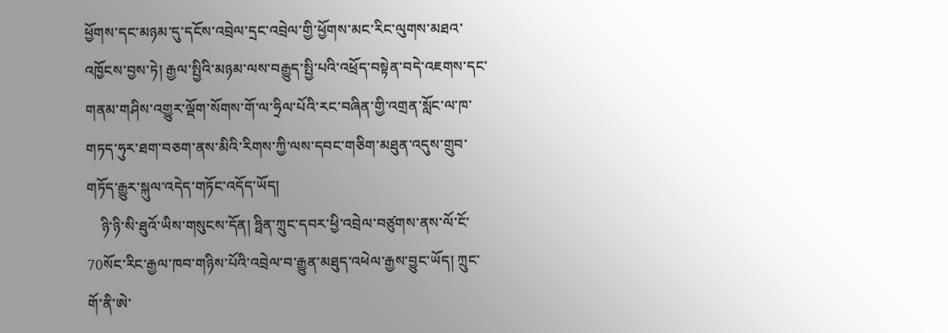ཕྱོགས་དང་མཉམ་དུ་དངོས་འབྲེལ་དྲང་འབྲེལ་གྱི་ཕྱོགས་མང་རིང་ལུགས་མཐའ་འཁྱོངས་བྱས་ཏེ། རྒྱལ་སྤྱིའི་མཉམ་ལས་བརྒྱུད་སྤྱི་པའི་འཕྲོད་བསྟེན་བདེ་འཇགས་དང་གནམ་གཤིས་འགྱུར་ལྡོག་སོགས་གོ་ལ་ཧྲིལ་པོའི་རང་བཞིན་གྱི་འགྲན་སློང་ལ་ཁ་གཏད་ཧུར་ཐག་བཅག་ནས་མིའི་རིགས་ཀྱི་ལས་དབང་གཅིག་མཐུན་འདུས་གྲུབ་གཏོད་རྒྱུར་སྐུལ་འདེད་གཏོང་འདོད་ཡོད།
    ཉི་ཉི་སི་ཐུའོ་ཡིས་གསུངས་དོན། ཧྥིན་ཀྲུང་དབར་ཕྱི་འབྲེལ་བཙུགས་ནས་ལོ་ངོ་70སོང་རིང་རྒྱལ་ཁབ་གཉིས་པོའི་འབྲེལ་བ་རྒྱུན་མཐུད་འཕེལ་རྒྱས་བྱུང་ཡོད། ཀྲུང་གོ་ནི་ཨེ་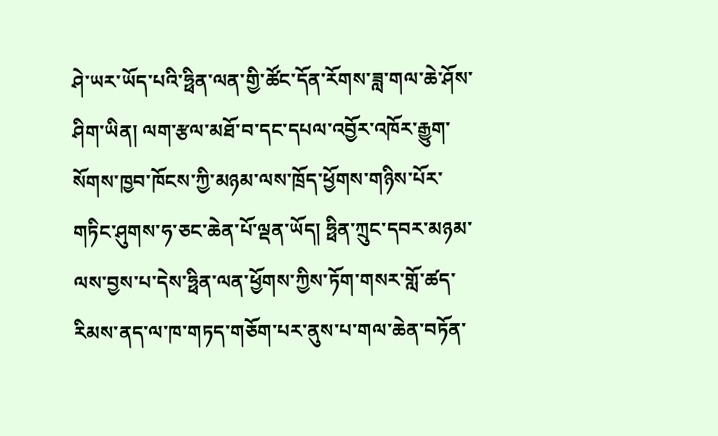ཤེ་ཡར་ཡོད་པའི་ཧྥིན་ལན་གྱི་ཚོང་དོན་རོགས་ཟླ་གལ་ཆེ་ཤོས་ཤིག་ཡིན། ལག་རྩལ་མཐོ་བ་དང་དཔལ་འབྱོར་འཁོར་རྒྱུག་སོགས་ཁྱབ་ཁོངས་ཀྱི་མཉམ་ལས་ཁྲོད་ཕྱོགས་གཉིས་པོར་གཏིང་ཤུགས་ཧ་ཅང་ཆེན་པོ་ལྡན་ཡོད། ཧྥིན་ཀྲུང་དབར་མཉམ་ལས་བྱས་པ་དེས་ཧྥིན་ལན་ཕྱོགས་ཀྱིས་ཏོག་གསར་གློ་ཚད་རིམས་ནད་ལ་ཁ་གཏད་གཅོག་པར་ནུས་པ་གལ་ཆེན་བཏོན་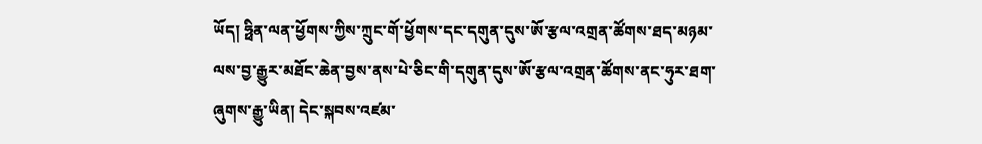ཡོད། ཧྥིན་ལན་ཕྱོགས་ཀྱིས་ཀྲུང་གོ་ཕྱོགས་དང་དགུན་དུས་ཨོ་རྩལ་འགྲན་ཚོགས་ཐད་མཉམ་ལས་བྱ་རྒྱུར་མཐོང་ཆེན་བྱས་ནས་པེ་ཅིང་གི་དགུན་དུས་ཨོ་རྩལ་འགྲན་ཚོགས་ནང་ཧུར་ཐག་ཞུགས་རྒྱུ་ཡིན། དེང་སྐབས་འཛམ་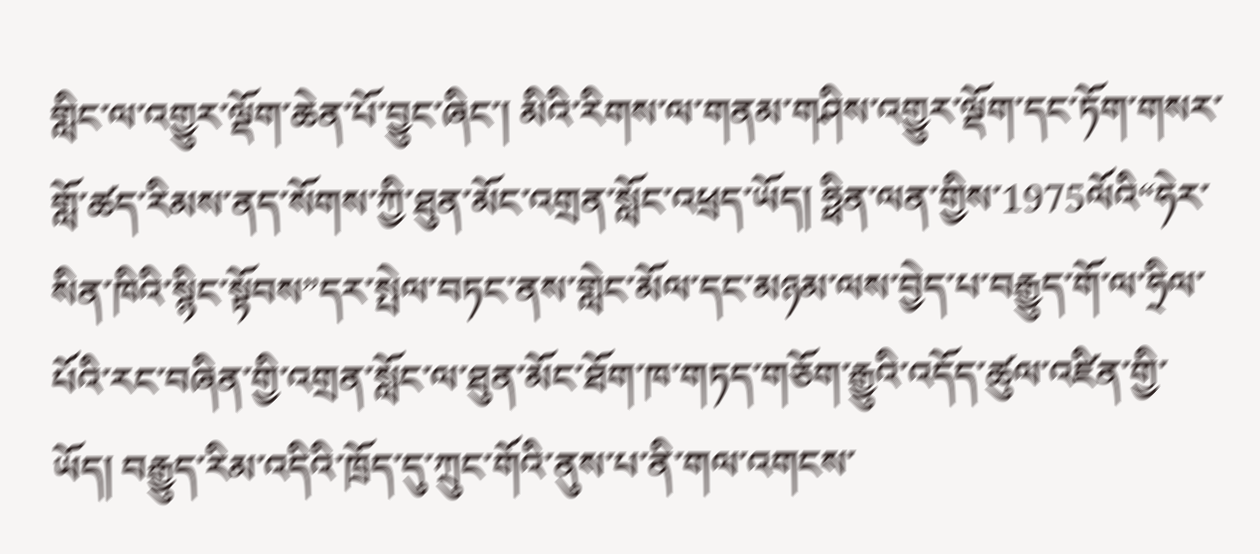གླིང་ལ་འགྱུར་ལྡོག་ཆེན་པོ་བྱུང་ཞིང་། མིའི་རིགས་ལ་གནམ་གཤིས་འགྱུར་ལྡོག་དང་ཏོག་གསར་གློ་ཚད་རིམས་ནད་སོགས་ཀྱི་ཐུན་མོང་འགྲན་སློང་འཕྲད་ཡོད། ཧྥིན་ལན་གྱིས་1975ལོའི“ཧེར་སིན་ཁིའི་སྙིང་སྟོབས”དར་སྤེལ་བཏང་ནས་གླེང་མོལ་དང་མཉམ་ལས་བྱེད་པ་བརྒྱུད་གོ་ལ་ཧྲིལ་པོའི་རང་བཞིན་གྱི་འགྲན་སློང་ལ་ཐུན་མོང་ཐོག་ཁ་གཏད་གཅོག་རྒྱུའི་འདོད་ཚུལ་འཛིན་གྱི་ཡོད། བརྒྱུད་རིམ་འདིའི་ཁྲོད་དུ་ཀྲུང་གོའི་ནུས་པ་ནི་གལ་འགངས་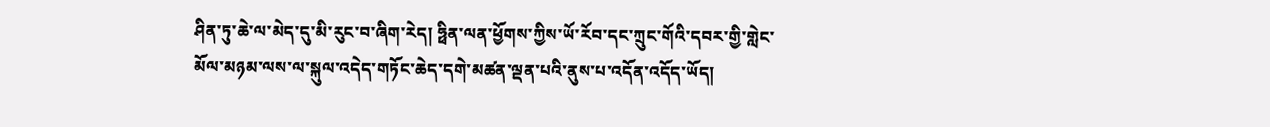ཤིན་ཏུ་ཆེ་ལ་མེད་དུ་མི་རུང་བ་ཞིག་རེད། ཧྥིན་ལན་ཕྱོགས་ཀྱིས་ཡོ་རོབ་དང་ཀྲུང་གོའི་དབར་གྱི་གླེང་མོལ་མཉམ་ལས་ལ་སྐུལ་འདེད་གཏོང་ཆེད་དགེ་མཚན་ལྡན་པའི་ནུས་པ་འདོན་འདོད་ཡོད།